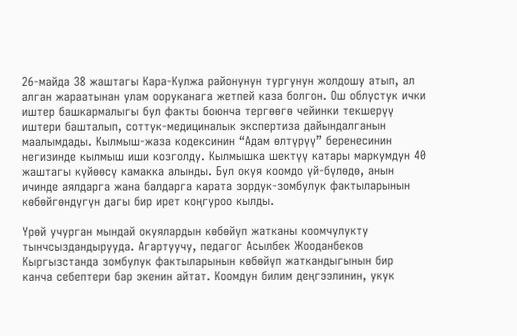26-майда 38 жаштагы Кара-Кулжа районунун тургунун жолдошу атып, ал алган жараатынан улам ооруканага жетпей каза болгон. Ош облустук ички иштер башкармалыгы бул факты боюнча тергөөгө чейинки текшерүү иштери башталып, соттук-медициналык экспертиза дайындалганын маалымдады. Кылмыш-жаза кодексинин “Адам өлтүрүү” беренесинин негизинде кылмыш иши козголду. Кылмышка шектүү катары маркумдун 40 жаштагы күйөөсү камакка алынды. Бул окуя коомдо үй-бүлөдө, анын ичинде аялдарга жана балдарга карата зордук-зомбулук фактыларынын көбөйгөндүгүн дагы бир ирет коңгуроо кылды.

Үрөй учурган мындай окуялардын көбөйүп жатканы коомчулукту тынчсыздандырууда. Агартуучу, педагог Асылбек Жооданбеков Кыргызстанда зомбулук фактыларынын көбөйүп жаткандыгынын бир канча себептери бар экенин айтат. Коомдун билим деңгээлинин, укук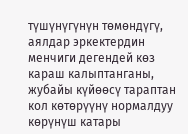түшүнүгүнүн төмөндүгү, аялдар эркектердин менчиги дегендей көз караш калыптанганы, жубайы күйөөсү тараптан кол көтөрүүнү нормалдуу көрүнүш катары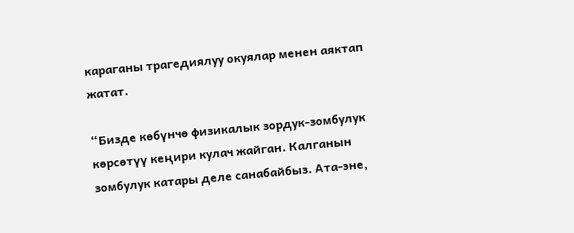караганы трагедиялуу окуялар менен аяктап жатат.

“Бизде көбүнчө физикалык зордук-зомбулук көрсөтүү кеңири кулач жайган. Калганын зомбулук катары деле санабайбыз. Ата-эне,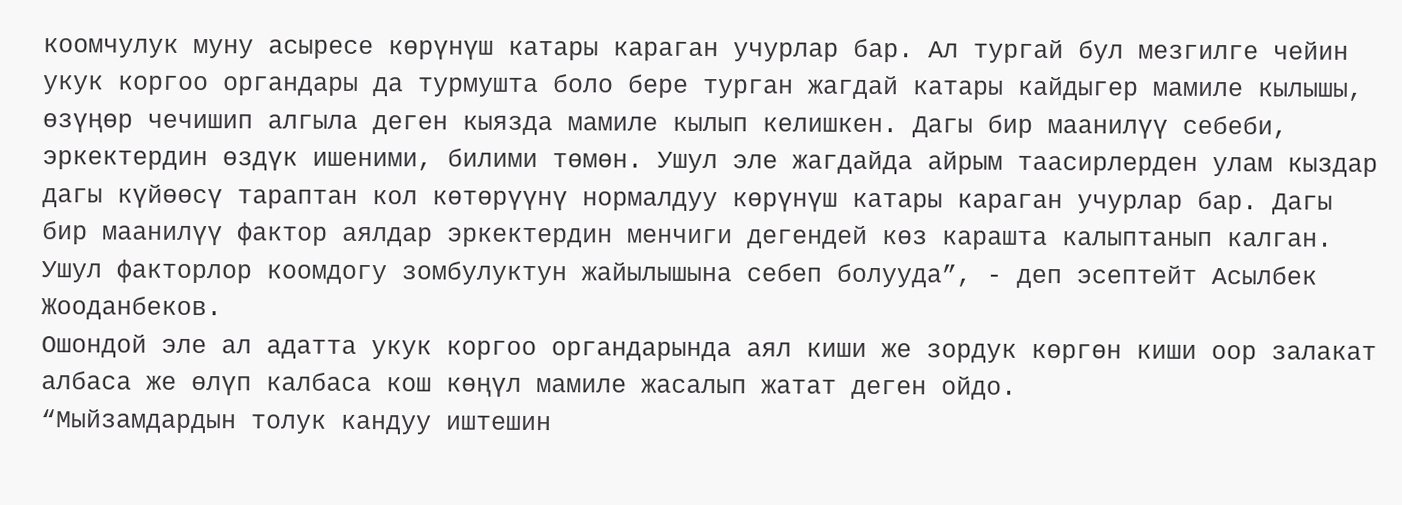коомчулук муну асыресе көрүнүш катары караган учурлар бар. Ал тургай бул мезгилге чейин укук коргоо органдары да турмушта боло бере турган жагдай катары кайдыгер мамиле кылышы, өзүңөр чечишип алгыла деген кыязда мамиле кылып келишкен. Дагы бир маанилүү себеби, эркектердин өздүк ишеними, билими төмөн. Ушул эле жагдайда айрым таасирлерден улам кыздар дагы күйөөсү тараптан кол көтөрүүнү нормалдуу көрүнүш катары караган учурлар бар. Дагы бир маанилүү фактор аялдар эркектердин менчиги дегендей көз карашта калыптанып калган. Ушул факторлор коомдогу зомбулуктун жайылышына себеп болууда”, - деп эсептейт Асылбек Жооданбеков.
Ошондой эле ал адатта укук коргоо органдарында аял киши же зордук көргөн киши оор залакат албаса же өлүп калбаса кош көңүл мамиле жасалып жатат деген ойдо.
“Мыйзамдардын толук кандуу иштешин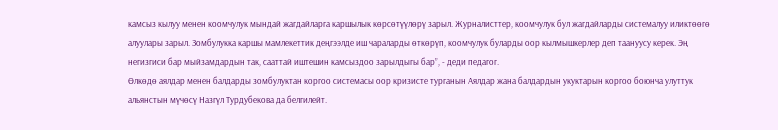камсыз кылуу менен коомчулук мындай жагдайларга каршылык көрсөтүүлөрү зарыл. Журналисттер, коомчулук бул жагдайларды системалуу иликтөөгө алуулары зарыл. Зомбулукка каршы мамлекеттик деңгээлде иш чараларды өткөрүп, коомчулук буларды оор кылмышкерлер деп таануусу керек. Эң негизгиси бар мыйзамдардын так, сааттай иштешин камсыздоо зарылдыгы бар”, - деди педагог.
Өлкөдө аялдар менен балдарды зомбулуктан коргоо системасы оор кризисте турганын Аялдар жана балдардын укуктарын коргоо боюнча улуттук альянстын мүчөсү Назгүл Турдубекова да белгилейт.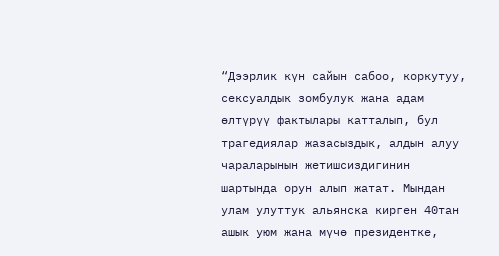“Дээрлик күн сайын сабоо, коркутуу, сексуалдык зомбулук жана адам өлтүрүү фактылары катталып, бул трагедиялар жазасыздык, алдын алуу чараларынын жетишсиздигинин шартында орун алып жатат. Мындан улам улуттук альянска кирген 40тан ашык уюм жана мүчө президентке,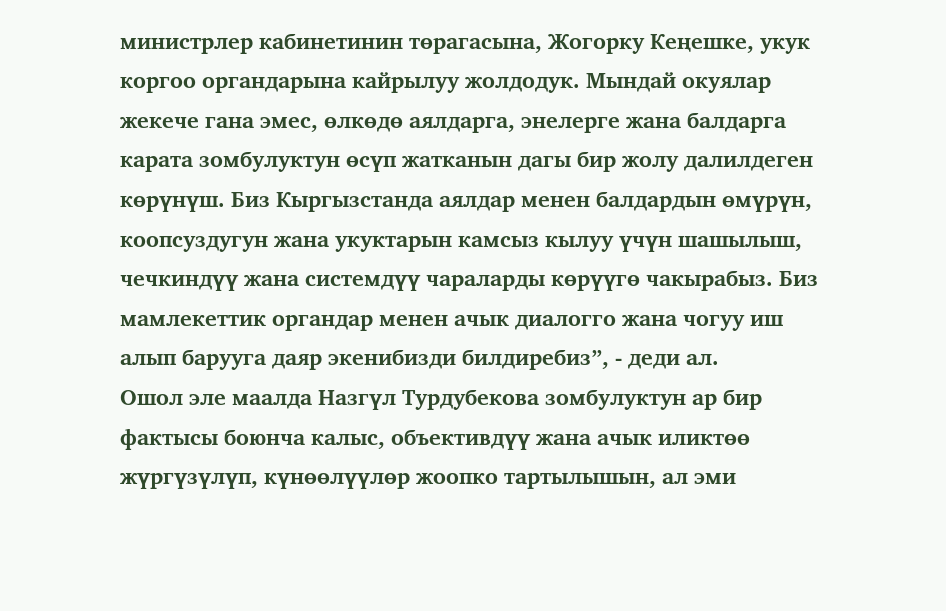министрлер кабинетинин төрагасына, Жогорку Кеңешке, укук коргоо органдарына кайрылуу жолдодук. Мындай окуялар жекече гана эмес, өлкөдө аялдарга, энелерге жана балдарга карата зомбулуктун өсүп жатканын дагы бир жолу далилдеген көрүнүш. Биз Кыргызстанда аялдар менен балдардын өмүрүн, коопсуздугун жана укуктарын камсыз кылуу үчүн шашылыш, чечкиндүү жана системдүү чараларды көрүүгө чакырабыз. Биз мамлекеттик органдар менен ачык диалогго жана чогуу иш алып барууга даяр экенибизди билдиребиз”, - деди ал.
Ошол эле маалда Назгүл Турдубекова зомбулуктун ар бир фактысы боюнча калыс, объективдүү жана ачык иликтөө жүргүзүлүп, күнөөлүүлөр жоопко тартылышын, ал эми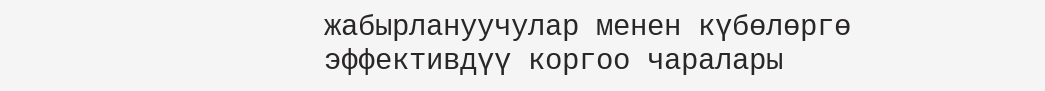жабырлануучулар менен күбөлөргө эффективдүү коргоо чаралары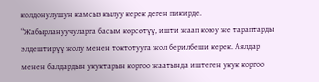колдонулушун камсыз кылуу керек деген пикирде.
“Жабырлануучуларга басым көрсөтүү, ишти жаап коюу же тараптарды элдештирүү жолу менен токтотууга жол берилбеши керек. Аялдар менен балдардын укуктарын коргоо жаатында иштеген укук коргоо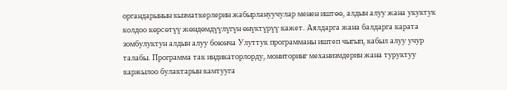органдарынын кызматкерлерин жабырлануучулар менен иштөө, алдын алуу жана укуктук колдоо көрсөтүү жөндөмдүүлүгүн өнүктүрүү кажет. Аялдарга жана балдарга карата зомбулуктун алдын алуу боюнча Улуттук программаны иштеп чыгып, кабыл алуу учур талабы. Программа так индикаторлорду, мониторинг механизмдерин жана туруктуу каржылоо булактарын камтууга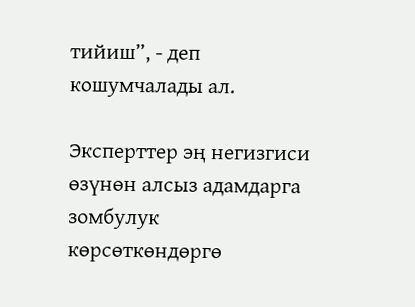тийиш”, - деп кошумчалады ал.

Эксперттер эң негизгиси өзүнөн алсыз адамдарга зомбулук көрсөткөндөргө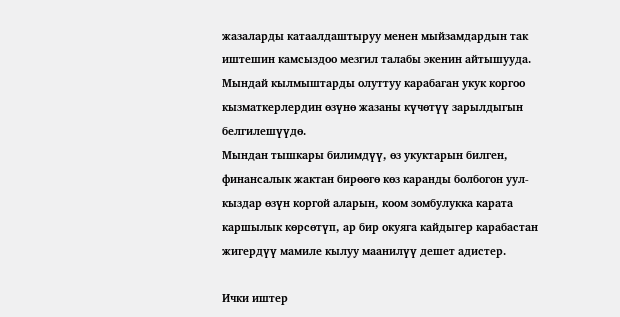жазаларды катаалдаштыруу менен мыйзамдардын так иштешин камсыздоо мезгил талабы экенин айтышууда. Мындай кылмыштарды олуттуу карабаган укук коргоо кызматкерлердин өзүнө жазаны күчөтүү зарылдыгын белгилешүүдө.
Мындан тышкары билимдүү, өз укуктарын билген, финансалык жактан бирөөгө көз каранды болбогон уул-кыздар өзүн коргой аларын, коом зомбулукка карата каршылык көрсөтүп, ар бир окуяга кайдыгер карабастан жигердүү мамиле кылуу маанилүү дешет адистер.

Ички иштер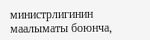министрлигинин маалыматы боюнча,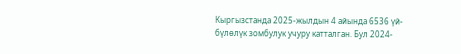Кыргызстанда 2025-жылдын 4 айында 6536 үй-бүлөлүк зомбулук учуру катталган. Бул 2024-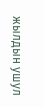жылдын ушул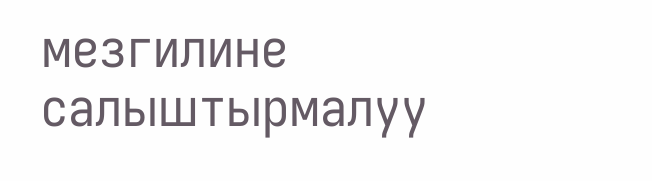мезгилине салыштырмалуу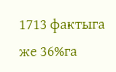1713 фактыга же 36%га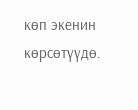көп экенин көрсөтүүдө.